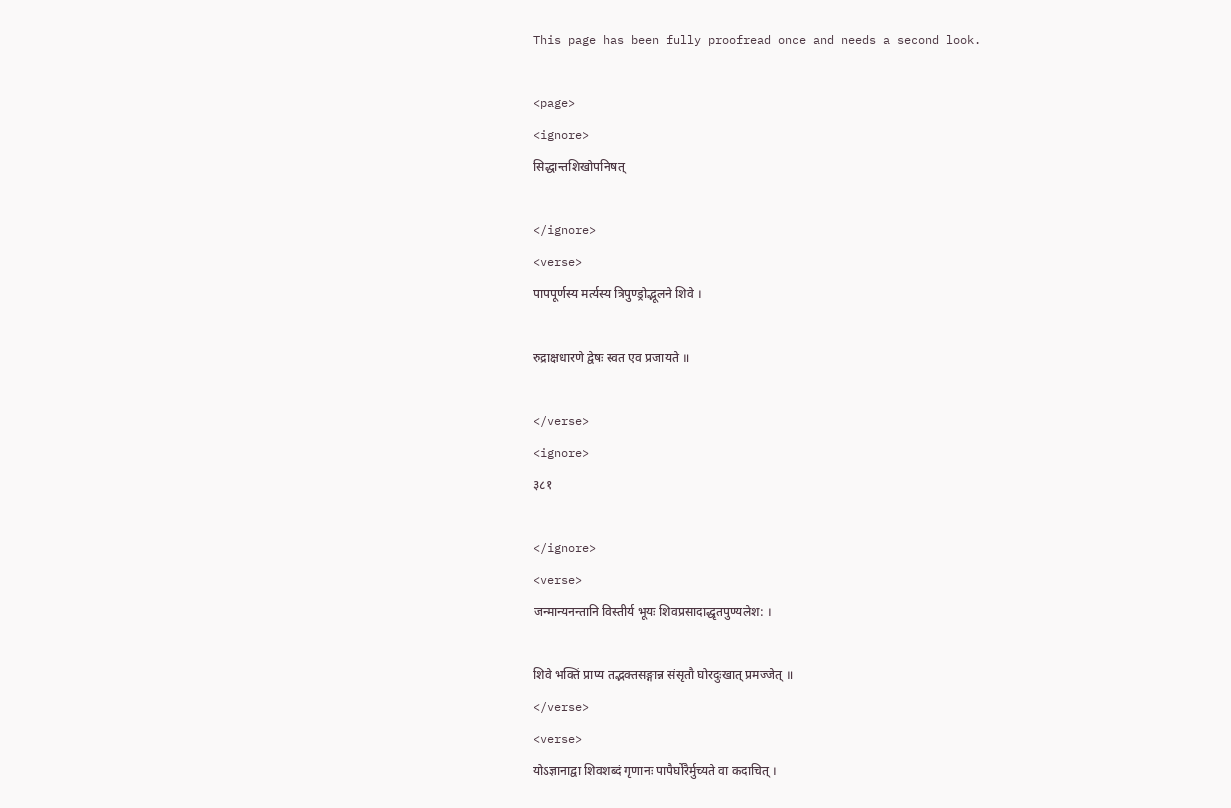This page has been fully proofread once and needs a second look.

<page>
<ignore>
सिद्धान्तशिखोपनिषत्

</ignore>
<verse>
पापपूर्णस्य मर्त्यस्य त्रिपुण्ड्रोद्भूलने शिवे ।

रुद्राक्षधारणे द्वेषः स्वत एव प्रजायते ॥

</verse>
<ignore>
३८१

</ignore>
<verse>
जन्मान्यनन्तानि विस्तीर्य भूयः शिवप्रसादाद्धृतपुण्यलेश: ।

शिवे भक्तिं प्राप्य तद्भक्तसङ्गान्न संसृतौ घोरदुःखात् प्रमज्जेत् ॥
</verse>
<verse>
योऽज्ञानाद्वा शिवशब्दं गृणानः पापैर्घोरैर्मुच्यते वा कदाचित् ।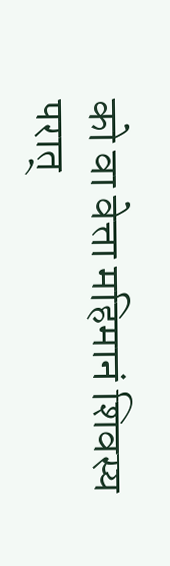को वा वेत्ता महिमानं शिवस्य परात्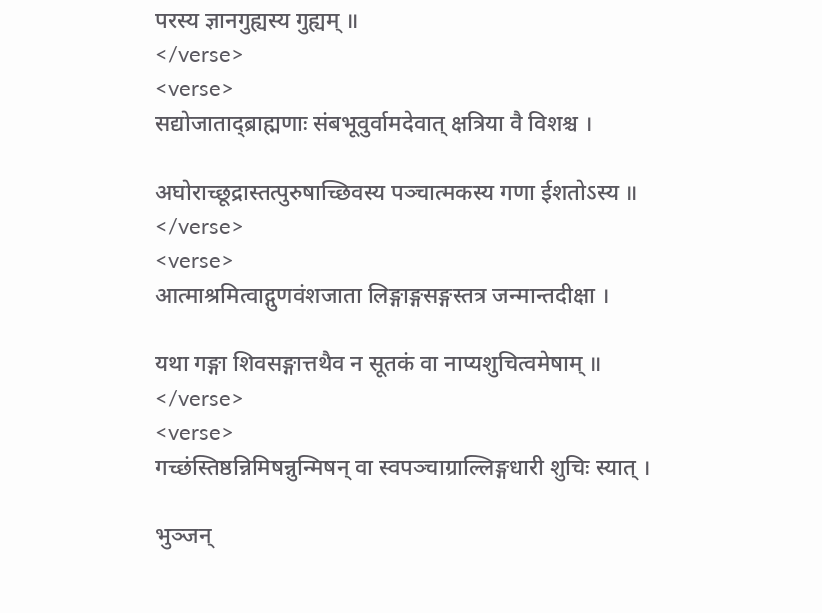परस्य ज्ञानगुह्यस्य गुह्यम् ॥
</verse>
<verse>
सद्योजाताद्ब्राह्मणाः संबभूवुर्वामदेवात् क्षत्रिया वै विशश्च ।

अघोराच्छूद्रास्तत्पुरुषाच्छिवस्य पञ्चात्मकस्य गणा ईशतोऽस्य ॥
</verse>
<verse>
आत्माश्रमित्वाद्गुणवंशजाता लिङ्गाङ्गसङ्गस्तत्र जन्मान्तदीक्षा ।

यथा गङ्गा शिवसङ्गात्तथैव न सूतकं वा नाप्यशुचित्वमेषाम् ॥
</verse>
<verse>
गच्छंस्तिष्ठन्निमिषन्नुन्मिषन् वा स्वपञ्चाग्राल्लिङ्गधारी शुचिः स्यात् ।

भुञ्जन्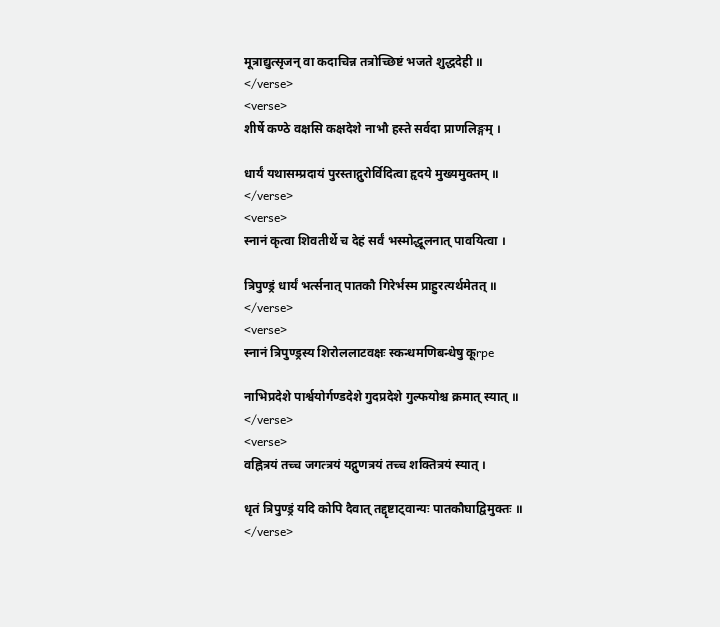मूत्राद्युत्सृजन् वा कदाचिन्न तत्रोच्छिष्टं भजते शुद्धदेही ॥
</verse>
<verse>
शीर्षे कण्ठे वक्षसि कक्षदेशे नाभौ हस्ते सर्वदा प्राणलिङ्गम् ।

धार्यं यथासम्प्रदायं पुरस्ताद्गुरोर्विदित्वा हृदये मुख्यमुक्तम् ॥
</verse>
<verse>
स्नानं कृत्वा शिवतीर्थे च देहं सर्वं भस्मोद्धूलनात् पावयित्वा ।

त्रिपुण्ड्रं धार्यं भर्त्सनात् पातकौ गिरेर्भस्म प्राहुरत्यर्थमेतत् ॥
</verse>
<verse>
स्नानं त्रिपुण्ड्रस्य शिरोललाटवक्षः स्कन्धमणिबन्धेषु कूrpe

नाभिप्रदेशे पार्श्वयोर्गण्डदेशे गुदप्रदेशे गुल्फयोश्च क्रमात् स्यात् ॥
</verse>
<verse>
वह्नित्रयं तच्च जगत्त्रयं यद्गुणत्रयं तच्च शक्तित्रयं स्यात् ।

धृतं त्रिपुण्ड्रं यदि कोपि दैवात् तद्दृष्टाट्वान्यः पातकौघाद्विमुक्तः ॥
</verse>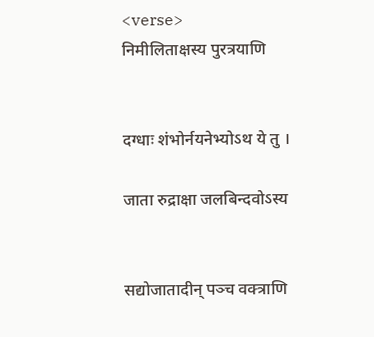<verse>
निमीलिताक्षस्य पुरत्रयाणि


दग्धाः शंभोर्नयनेभ्योऽथ ये तु ।

जाता रुद्राक्षा जलबिन्दवोऽस्य


सद्योजातादीन् पञ्च वक्त्राणि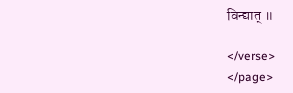विन्द्यात् ॥

</verse>
</page>